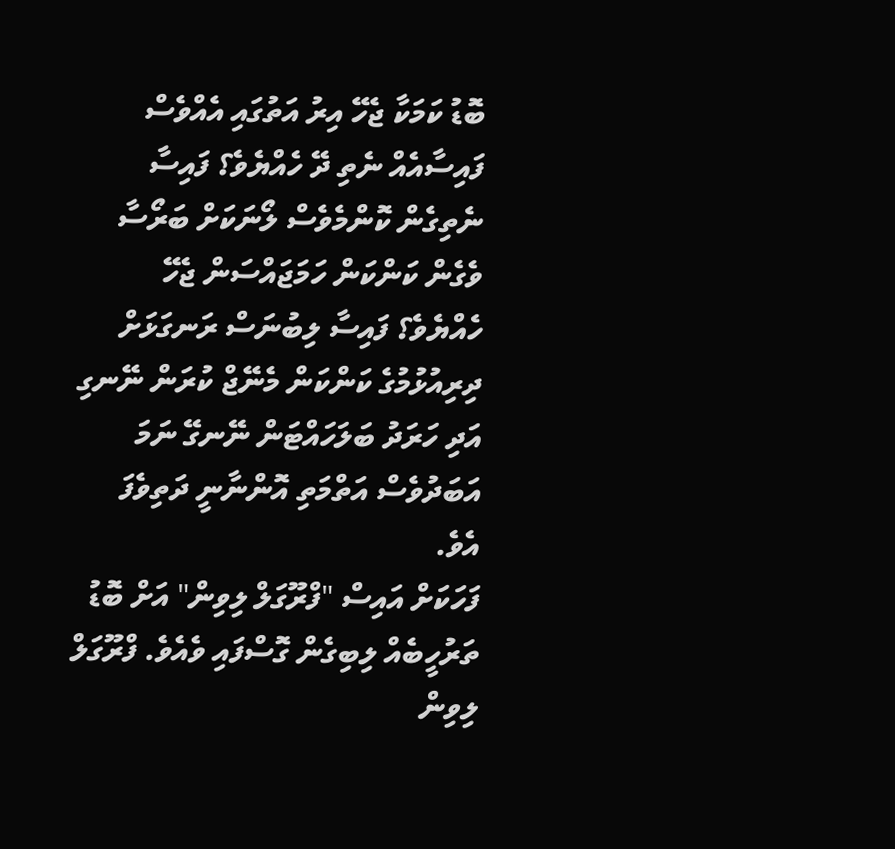ބޮޑު ކަމަކާ ޖެހޭ އިރު އަތުގައި އެއްވެސް ފައިސާއެއް ނެތި ދޭ ހެއްޔެވެ؟ ފައިސާ ނެތިގެން ކޮންމެވެސް ލޯނަކަށް ބަރޯސާ ވެގެން ކަންކަން ހަމަޖައްސަން ޖެހޭ ހެއްޔެވެ؟ ފައިސާ ލިބުނަސް ރަނގަޅަށް ދިރިއުޅުމުގެ ކަންކަން މެނޭޖް ކުރަން ނޭނގި އަދި ހަރަދު ބަލަހައްޓަން ނޭނގޭ ނަމަ އަބަދުވެސް އަތްމަތި އޮންނާނީ ދަތިވެފަ އެވެ.
ފަހަކަށް އައިސް "ފްރޫގަލް ލިވިން" އަށް ބޮޑު ތަރުހީބެއް ލިބިގެން ގޮސްފައި ވެއެވެ. ފްރޫގަލް ލިވިން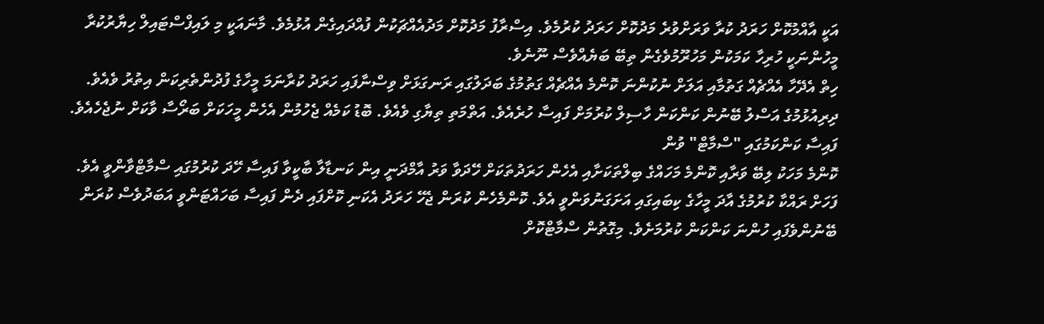އަކީ އާއްމުކޮށް ހަރަދު ކުރާ ވަރަށްވުރެ މަދުކޮށް ހަރަދު ކުރުމެވެ. އިސްރާފު މަދުކޮށް މަދުއެއްޗަކުން ފުއްދައިގެން އުޅުމެވެ. މާނައަކީ މި ލައިފްސްޓައިލް ހިޔާރުކުރާ މީހުންނަކީ ހުރިހާ ކަމަކުން މަހުރޫމުވެގެން ތިބޭ ބަޔެއްވެސް ނޫނެވެ.
ހިތް އެދޭހާ އެއްޗެއް ގަތުމާއި އަލަށް ނުކުންނަ ކޮންމެ އެއްޗެއް ގަތުމުގެ ބަދަލުގައި ރަނގަޅަށް ވިސްނާފައި ހަރަދު ކުރާނަމަ މީހާގެ ފުދުންތެރިކަން އިތުރު ވެއެވެ. ދިރިއުޅުމުގެ އަސްލު ބޭނުން ކަންކަން ހާސިލް ކުރުމަށް ފައިސާ ހުރެއެވެ. އަތްމަތި ތިޔާގި ވެއެވެ. ބޮޑު ކަމެއް ޖެހުމުން އެހެން މީހަކަށް ބަރޯސާ ވާކަށް ނުޖެހެއެވެ.
ފައިސާ ކަންކަމުގައި "ސްމާޓް" ވުން
ކޮންމެ މަހަކު ލިބޭ ވަރާއި ކޮންމެ މަހައްގެ ބިލްތަކަށާއި އެހެން ހަރަދުތަކަށް ހޭދަވާ ވަރު އާމްދަނީ އިން ކަނޑާލާ ބާކީވާ ފައިސާ ހޭދަ ކުރުމުގައި ސްމާޓްވާންވީ އެވެ. ފަހަށް ރައްކާ ކުރުމުގެ އާދަ މީހާގެ ކިބައިގައި އަށަގަނުވަންވީ އެވެ. ކޮންމެހެން ކުރަން ޖެހޭ ހަރަދު އެކަނި ކޮށްފައި ދެން ފައިސާ ބަހައްޓަންވީ އަބަދުވެސް ކުރަން ބޭނުންވެފައި ހުންނަ ކަންކަން ކުރުމަށެވެ. މިގޮތުން ސްމާޓްކޮށް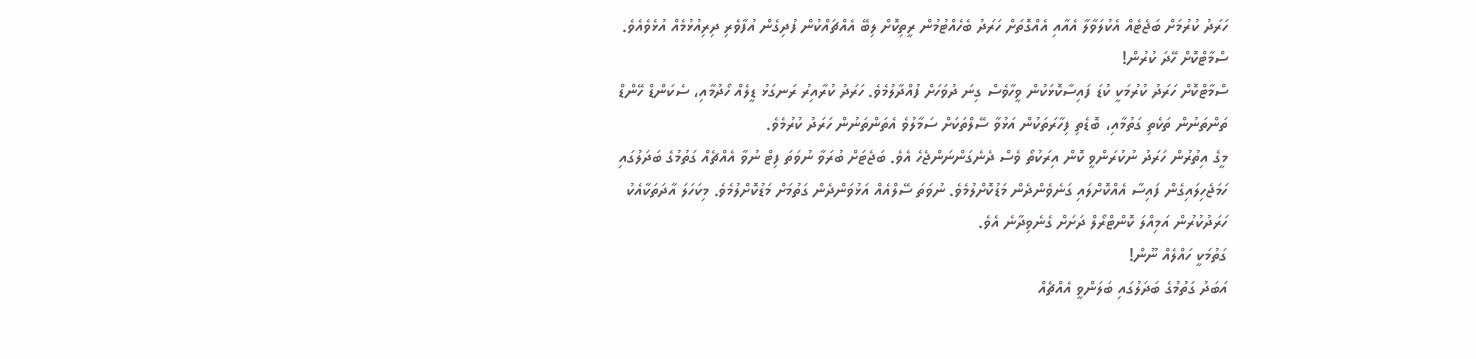ހަރަދު ކުރުމަށް ބަޖެޓެއް އެކުލަވާލާ އެއާއި އެއްގޮތަށް ހަރަދު ބެހެއްޓުމުން ރީތިކޮށް ލިބޭ އެއްޗައްކުން ފުދިގެން އުފާވެރި ދިރިއުޅުމެއް އުޅެވެއެވެ.
ސްމާޓްކޮށް ހޭދަ ކުރުން!
ސްމާޓްކޮށް ހަރަދު ކުރުމަކީ ކުޑަ ފައިސާކޮޅަކުން ވީހާވެސް ގިނަ ދުވަހަށް ފުއްދާލުމެވެ. ހަރަދު ކުރާއިރު ރަނގަޅު ޑީލެއް ހޯދުމާއި، ސެކަންޑް ހޭންޑް ތަންތަނުން ތަކެތި ގަތުމާއި، ބޮޑެތި ފިހާރަތަކުން އަޅުވާ ސޭލްތަކަށް ސަމާލުވެ އެތަންތަނުން ހަރަދު ކުރުމެވެ.
މީގެ އިތުރުން ހަރަދު ނުކުރަންވީ ކޮން އިރަކުތޯ ވެސް ދެނެގަންނަންޖެހެ އެވެ. ބަޖެޓަށް ބުރަވާ ނުވަތަ ފިޓް ނުވާ އެއްޗެއް ގަތުމުގެ ބަދަލުގައި ހަމަޖެހިލައިގެން ފައިސާ އެއްކޮށްލައި ގަނެވެންދެން މަޑުކޮށްލުމެވެ. ނުވަތަ ސޭލްއެއް އަޅުވަންދެން ގަތުމަށް މަޑުކޮށްލުމެވެ. މިކަހަލަ އާދަތަކާއެކު ހަރަދުކުރުން އަމިއްލަ ކޮންޓްރޯލް ދަށަށް ގެނެވިދާނެ އެވެ.
ގަތުމަކީ ހައްލެއް ނޫން!
އަބަދު ގަތުމުގެ ބަދަލުގައި ބަލަންވީ އެއްޗެއް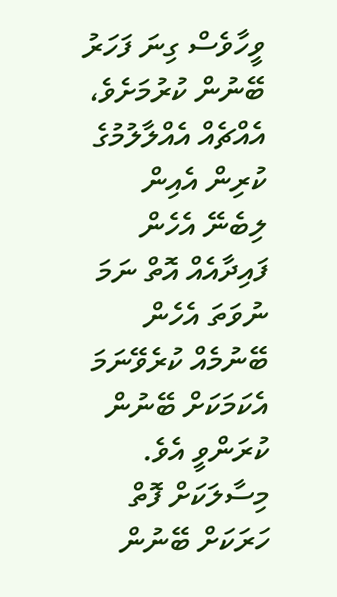ވީހާވެސް ގިނަ ފަހަރު ބޭނުން ކުރުމަށެވެ، އެއްޗެއް އެއްލާލުމުގެ ކުރިން އެއިން ލިބެނޭ އެހެން ފައިދާއެއް އޮތް ނަމަ ނުވަތަ އެހެން ބޭނުމެއް ކުރެވޭނަމަ އެކަމަކަށް ބޭނުން ކުރަންވީ އެވެ. މިސާލަކަށް ފޮތް ހަރަކަށް ބޭނުން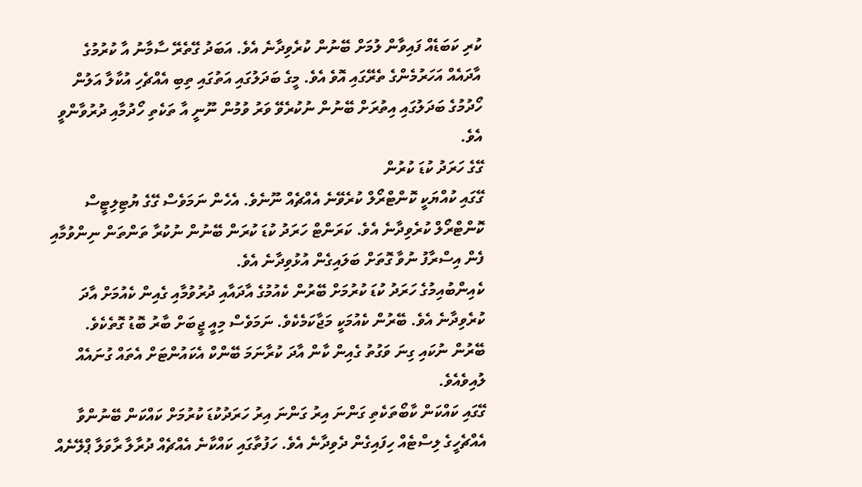ކުރި ކަބަޑެއް ފައިވާން ލުމަށް ބޭނުން ކުރެވިދާނެ އެވެ. އަބަދު ގޭތެރޭ ސާމާނު އާ ކުރުމުގެ އާދައެއް އަހަރުމެންގެ ތެރޭގައި އޮވެ އެވެ. މީގެ ބަދަލުގައި އަތުގައި ތިބި އެއްޗެހި އުކާލާ އަލުން ހޯދުމުގެ ބަދަލުގައި އިތުރަށް ބޭނުން ނުކުރެވޭ ވަރު ވުމުން ނޫނީ އާ ތަކެތި ހޯދުމާއި ދުރުވާންވީ އެވެ.
ގޭގެ ހަރަދު ކުޑަ ކުރުން
ގޭގައި ކުއްޔަކީ ކޮންޓްރޯލް ކުރެވޭނެ އެއްޗެއް ނޫނެވެ. އެހެން ނަމަވެސް ގޭގެ ޔުޓިލިޓީސް ކޮންޓްރޯލް ކުރެވިދާނެ އެވެ. ކަރަންޓް ހަރަދު ކުޑަ ކުރަން ބޭނުން ނުކުރާ ތަންތަން ނިންވުމާއި ފެން އިސްރާފު ނުވާ ގޮތަށް ބަލައިގެން އުޅުވިދާނެ އެވެ.
ކެއިންބުއިމުގެ ހަރަދު ކުޑަ ކުރުމަށް ބޭރުން ކެއުމުގެ އާދައާއި ދުރުވުމާއި ގެއިން ކެއުމަށް އާދަ ކުރެވިދާނެ އެވެ. ބޭރުން ކެއުމަކީ މަޖާކަމެކެވެ. ނަމަވެސް މިއީ ޖީބަށް ބާރު ބޮޑު ގޮތެކެވެ. ބޭރުން ނުކައި ގިނަ ވަގުތު ގެއިން ކާން އާދަ ކުރާނަމަ ބޭންކް އެކައުންޓަށް އެތައް ގުނައެއް ލުއިވެއެވެ.
ގޭގައި ކައްކަން ކާބޯތަކެތި ގަންނަ އިރު ގަންނަ އިރު ހަރަދުކުޑަ ކުރުމަށް ކައްކަން ބޭނުންވާ އެއްޗެހީގެ ލިސްޓެއް ހިފައިގެން ދެވިދާނެ އެވެ. ހަފުތާގައި ކައްކާނެ އެއްޗެއް ދުރާލާ ރާވަލާ ޕްލޭނެއް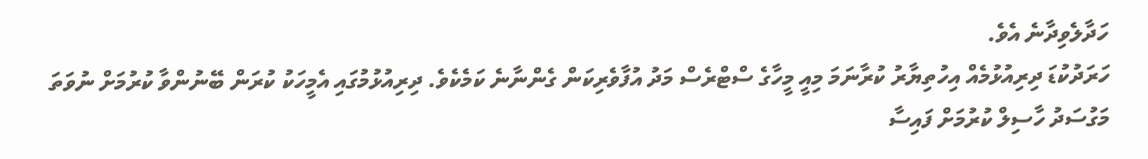ހަދާލެވިދާނެ އެވެ.
ހަރަދުކުޑަ ދިރިއުޅުމެއް އިހުތިޔާރު ކުރާނަމަ މިއީ މީހާގެ ސްޓްރެސް މަދު އުފާވެރިކަން ގެންނާނެ ކަމެކެވެ. ދިރިއުޅުމުގައި އެމީހަކު ކުރަން ބޭނުންވާ ކުރުމަށް ނުވަތަ މަގުސަދު ހާސިލް ކުރުމަށް ފައިސާ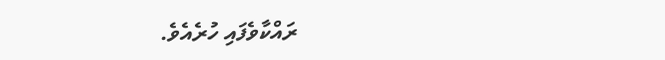ރައްކާވެފައި ހުރެއެވެ.